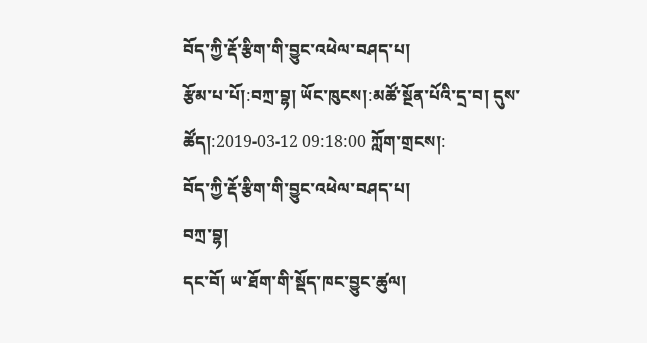བོད་ཀྱི་རྡོ་རྩིག་གི་བྱུང་འཕེལ་བཤད་པ།
རྩོམ་པ་པོ།:བཀྲ་བྷ། ཡོང་ཁུངས།:མཚོ་སྔོན་པོའི་དྲ་བ། དུས་ཚོད།:2019-03-12 09:18:00 ཀློག་གྲངས།:
བོད་ཀྱི་རྡོ་རྩིག་གི་བྱུང་འཕེལ་བཤད་པ།
བཀྲ་བྷ།
དང་བོ། ཡ་ཐོག་གི་སྡོད་ཁང་བྱུང་ཚུལ།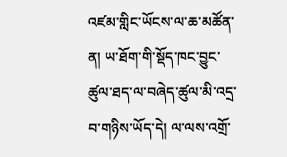འཛམ་གླིང་ཡོངས་ལ་ཆ་མཚོན་ན། ཡ་ཐོག་གི་སྡོད་ཁང་བྱུང་ཚུལ་ཐད་ལ་བཞེད་ཚུལ་མི་འདྲ་བ་གཉིས་ཡོད་དེ། ལ་ལས་འགྲོ་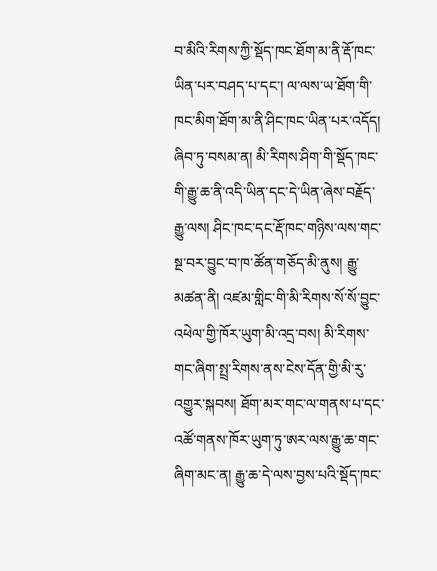བ་མིའི་རིགས་ཀྱི་སྡོད་ཁང་ཐོག་མ་ནི་རྡོ་ཁང་ཡིན་པར་བཤད་པ་དང་། ལ་ལས་ཡ་ཐོག་གི་ཁང་མིག་ཐོག་མ་ནི་ཤིང་ཁང་ཡིན་པར་འདོད། ཞིབ་ཏུ་བསམ་ན། མི་རིགས་ཤིག་གི་སྡོད་ཁང་གི་རྒྱུ་ཆ་ནི་འདི་ཡིན་དང་དེ་ཡིན་ཞེས་བརྗོད་རྒྱུ་ལས། ཤིང་ཁང་དང་རྡོ་ཁང་གཉིས་ལས་གང་སྔ་བར་བྱུང་བ་ཁ་ཚོན་གཅོད་མི་ནུས། རྒྱུ་མཚན་ནི། འཛམ་གླིང་གི་མི་རིགས་སོ་སོ་བྱུང་འཕེལ་གྱི་ཁོར་ཡུག་མི་འདྲ་བས། མི་རིགས་གང་ཞིག་སྤྲ་རིགས་ནས་ངེས་དོན་གྱི་མི་རུ་འགྱུར་སྐབས། ཐོག་མར་གང་ལ་གནས་པ་དང་འཚོ་གནས་ཁོར་ཡུག་ཏུ་ཨར་ལས་རྒྱུ་ཆ་གང་ཞིག་མང་ན། རྒྱུ་ཆ་དེ་ལས་བྱས་པའི་སྡོད་ཁང་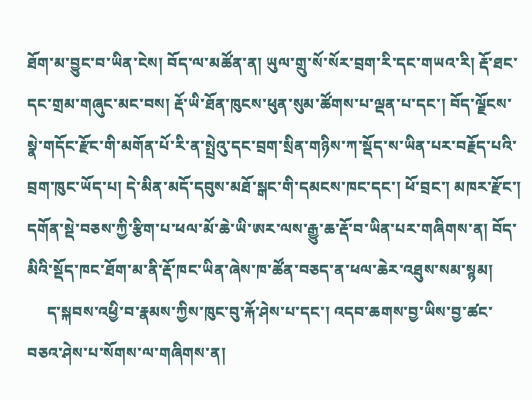ཐོག་མ་བྱུང་བ་ཡིན་ངེས། བོད་ལ་མཚོན་ན། ཡུལ་གྲུ་སོ་སོར་བྲག་རི་དང་གཡའ་རི། རྡོ་ཐང་དང་གྲམ་གཞུང་མང་བས། རྡོ་ཡི་ཐོན་ཁུངས་ཕུན་སུམ་ཚོགས་པ་ལྡན་པ་དང་། བོད་ལྗོངས་སྣེ་གདོང་རྫོང་གི་མགོན་པོ་རི་ན་སྤྲེའུ་དང་བྲག་སྲིན་གཉིས་ཀ་སྡོད་ས་ཡིན་པར་བརྗོད་པའི་བྲག་ཁུང་ཡོད་པ། དེ་མིན་མདོ་དབུས་མཐོ་སྒང་གི་དམངས་ཁང་དང་། ཕོ་བྲང་། མཁར་རྫོང་། དགོན་སྡེ་བཅས་ཀྱི་རྩིག་པ་ཕལ་མོ་ཆེ་ཡི་ཨར་ལས་རྒྱུ་ཆ་རྡོ་བ་ཡིན་པར་གཞིགས་ན། བོད་མིའི་སྡོད་ཁང་ཐོག་མ་ནི་རྡོ་ཁང་ཡིན་ཞེས་ཁ་ཚོན་བཅད་ན་ཕལ་ཆེར་འཐུས་སམ་སྙམ།
     ད་སྐབས་འཕྱི་བ་རྣམས་ཀྱིས་ཁུང་བུ་རྐོ་ཤེས་པ་དང་། འདབ་ཆགས་བྱ་ཡིས་བྱ་ཚང་བཅའ་ཤེས་པ་སོགས་ལ་གཞིགས་ན།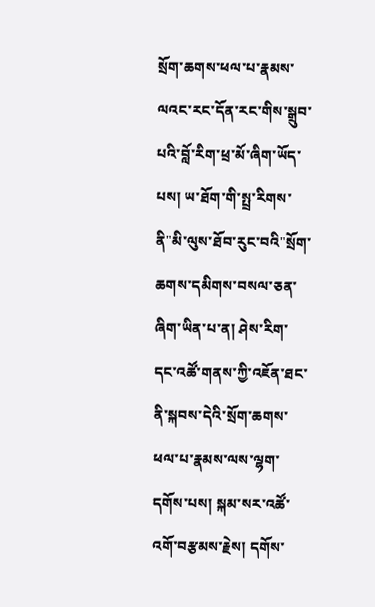སྲོག་ཆགས་ཕལ་པ་རྣམས་ལའང་རང་དོན་རང་གིས་སྒྲུབ་པའི་བློ་རིག་ཕྲ་མོ་ཞིག་ཡོད་པས། ཡ་ཐོག་གི་སྤྲ་རིགས་ནི"མི་ལུས་ཐོབ་རུང་བའི"སྲོག་ཆགས་དམིགས་བསལ་ཅན་ཞིག་ཡིན་པ་ན། ཤེས་རིག་དང་འཚོ་གནས་ཀྱི་འཇོན་ཐང་ནི་སྐབས་དེའི་སྲོག་ཆགས་ཕལ་པ་རྣམས་ལས་ལྷག་དགོས་པས། སྐམ་སར་འཚོ་འགོ་བརྩམས་རྗེས། དགོས་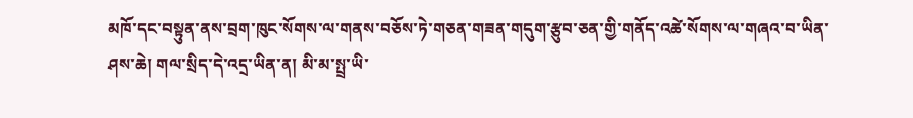མཁོ་དང་བསྟུན་ནས་བྲག་ཁུང་སོགས་ལ་གནས་བཅོས་ཏེ་གཅན་གཟན་གདུག་རྩུབ་ཅན་གྱི་གནོད་འཚེ་སོགས་ལ་གཞའ་བ་ཡིན་ཤས་ཆེ། གལ་སྲིད་དེ་འདྲ་ཡིན་ན། མི་མ་སྤྲ་ཡི་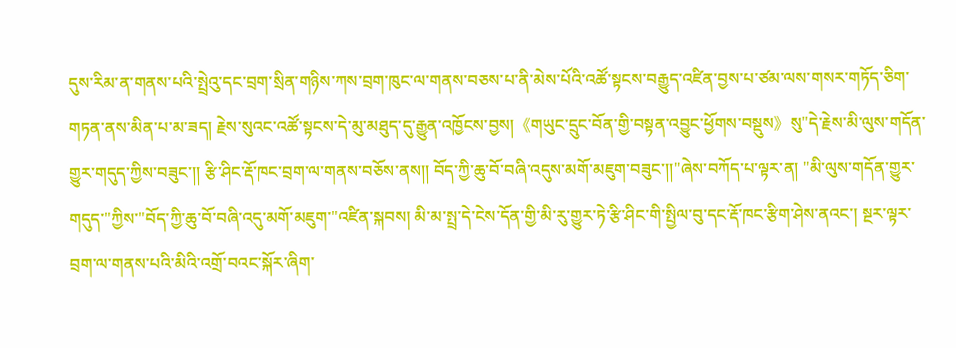དུས་རིམ་ན་གནས་པའི་སྤྲེའུ་དང་བྲག་སྲིན་གཉིས་ཀས་བྲག་ཁུང་ལ་གནས་བཅས་པ་ནི་མེས་པོའི་འཚོ་སྟངས་བརྒྱུད་འཛིན་བྱས་པ་ཙམ་ལས་གསར་གཏོད་ཅིག་གཏན་ནས་མིན་པ་མ་ཟད། རྗེས་སུའང་འཚོ་སྟངས་དེ་མུ་མཐུད་དུ་རྒྱུན་འཁྱོངས་བྱས།《གཡུང་དྲུང་བོན་གྱི་བསྟན་འབྱུང་ཕྱོགས་བསྡུས》སུ"དེ་རྗེས་མི་ལུས་གདོན་གྱུར་གདུད་ཀྱིས་བཟུང་།། རྩི་ཤིང་རྡོ་ཁང་བྲག་ལ་གནས་བཅོས་ནས།། བོད་ཀྱི་ཆུ་བོ་བཞི་འདུས་མགོ་མཇུག་བཟུང་།།"ཞེས་བཀོད་པ་ལྟར་ན། "མི་ལུས་གདོན་གྱུར་གདུད་"ཀྱིས་"བོད་ཀྱི་ཆུ་བོ་བཞི་འདུ་མགོ་མཇུག་"འཛིན་སྐབས། མི་མ་སྤྲ་དེ་ངེས་དོན་གྱི་མི་རུ་གྱུར་ཏེ་རྩི་ཤིང་གི་སྤྱིལ་བུ་དང་རྡོ་ཁང་རྩིག་ཤེས་ནའང་། སྔར་ལྟར་བྲག་ལ་གནས་པའི་མིའི་འགྲོ་བའང་སྐོར་ཞིག་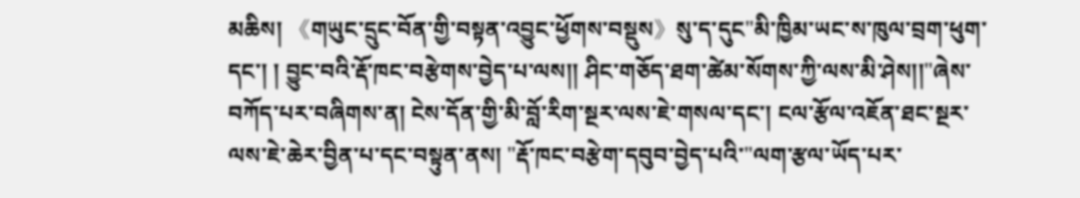མཆིས། 《གཡུང་དྲུང་བོན་གྱི་བསྟན་འབྱུང་ཕྱོགས་བསྡུས》སུ་ད་དུང"མི་ཁྱིམ་ཡང་ས་ཁུལ་བྲག་ཕུག་དང་། ། བྱུང་བའི་རྡོ་ཁང་བརྩེགས་བྱེད་པ་ལས།། ཤིང་གཅོད་ཐག་ཚེམ་སོགས་ཀྱི་ལས་མི་ཤེས།།"ཞེས་བཀོད་པར་བཞིགས་ན། ངེས་དོན་གྱི་མི་བློ་རིག་སྔར་ལས་ཇེ་གསལ་དང་། ངལ་རྩོལ་འཇོན་ཐང་སྔར་ལས་ཇེ་ཆེར་བྱིན་པ་དང་བསྟུན་ནས། "རྡོ་ཁང་བརྩེག་དབུབ་བྱེད་པའི་"ལག་རྩལ་ཡོད་པར་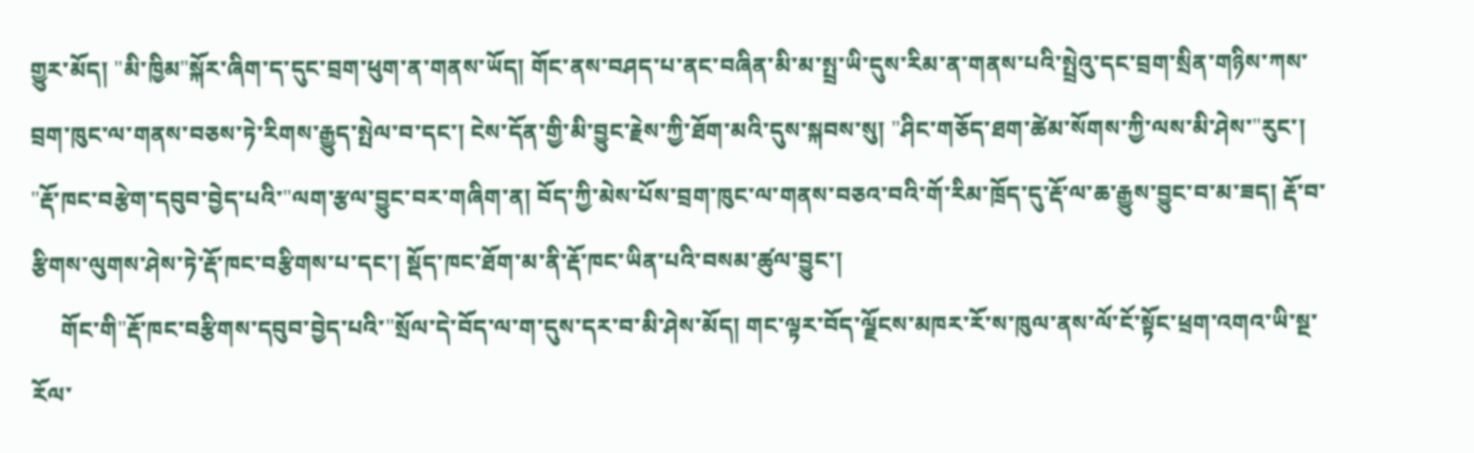གྱུར་མོད། "མི་ཁྱིམ"སྐོར་ཞིག་ད་དུང་བྲག་ཕུག་ན་གནས་ཡོད། གོང་ནས་བཤད་པ་ནང་བཞིན་མི་མ་སྤྲ་ཡི་དུས་རིམ་ན་གནས་པའི་སྤྲེའུ་དང་བྲག་སྲིན་གཉིས་ཀས་བྲག་ཁུང་ལ་གནས་བཅས་ཏེ་རིགས་རྒྱུད་སྤེལ་བ་དང་། ངེས་དོན་གྱི་མི་བྱུང་རྗེས་ཀྱི་ཐོག་མའི་དུས་སྐབས་སུ། "ཤིང་གཅོད་ཐག་ཚེམ་སོགས་ཀྱི་ལས་མི་ཤེས་"རུང་། "རྡོ་ཁང་བརྩེག་དབུབ་བྱེད་པའི་"ལག་རྩལ་བྱུང་བར་གཞིག་ན། བོད་ཀྱི་མེས་པོས་བྲག་ཁུང་ལ་གནས་བཅའ་བའི་གོ་རིམ་ཁྲོད་དུ་རྡོ་ལ་ཆ་རྒྱུས་བྱུང་བ་མ་ཟད། རྡོ་བ་རྩིགས་ལུགས་ཤེས་ཏེ་རྡོ་ཁང་བརྩིགས་པ་དང་། སྡོད་ཁང་ཐོག་མ་ནི་རྡོ་ཁང་ཡིན་པའི་བསམ་ཚུལ་བྱུང་།
     གོང་གི"རྡོ་ཁང་བརྩིགས་དབུབ་བྱེད་པའི་"སྲོལ་དེ་བོད་ལ་ག་དུས་དར་བ་མི་ཤེས་མོད། གང་ལྟར་བོད་ལྗོངས་མཁར་རོ་ས་ཁུལ་ནས་ལོ་ངོ་སྟོང་ཕྲག་འགའ་ཡི་སྔ་རོལ་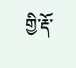གྱི་རྡོ་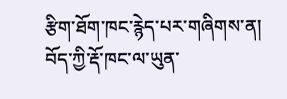རྩིག་ཐོག་ཁང་རྙེད་པར་གཞིགས་ན། བོད་ཀྱི་རྡོ་ཁང་ལ་ཡུན་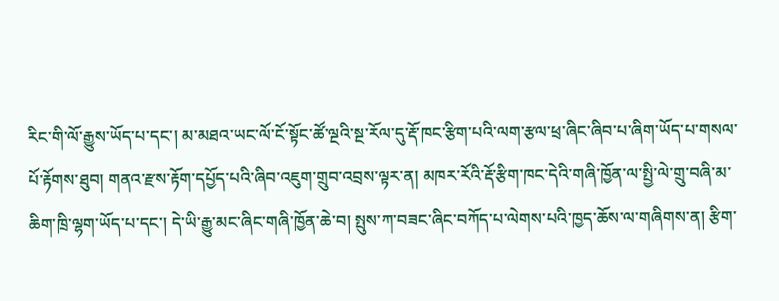རིང་གི་ལོ་རྒྱུས་ཡོད་པ་དང་། མ་མཐའ་ཡང་ལོ་ངོ་སྟོང་ཚོ་ལྔའི་སྔ་རོལ་དུ་རྡོ་ཁང་རྩིག་པའི་ལག་རྩལ་ཕྲ་ཞིང་ཞིབ་པ་ཞིག་ཡོད་པ་གསལ་པོ་རྟོགས་ཐུབ། གནའ་རྫས་རྟོག་དཔྱོད་པའི་ཞིབ་འཇུག་གྲུབ་འབྲས་ལྟར་ན། མཁར་རོའི་རྡོ་རྩིག་ཁང་དེའི་གཞི་ཁྱོན་ལ་སྤྱི་ལེ་གྲུ་བཞི་མ་ཆིག་ཁྲི་ལྷག་ཡོད་པ་དང་། དེ་ཡི་རྒྱུ་མང་ཞིང་གཞི་ཁྱོན་ཆེ་བ། སྤུས་ཀ་བཟང་ཞིང་བཀོད་པ་ལེགས་པའི་ཁྱད་ཆོས་ལ་གཞིགས་ན། རྩིག་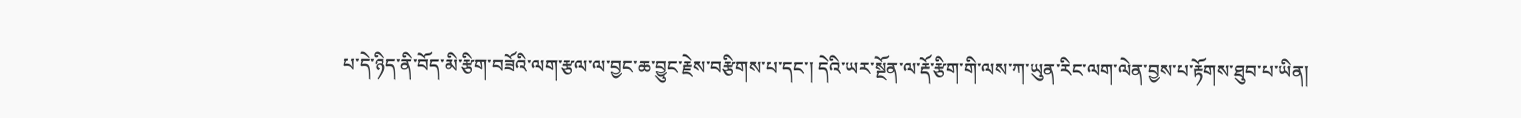པ་དེ་ཉིད་ནི་བོད་མི་རྩིག་བཟོའི་ལག་རྩལ་ལ་བྱང་ཆ་བྱུང་རྗེས་བརྩིགས་པ་དང་། དེའི་ཡར་སྔོན་ལ་རྡོ་རྩིག་གི་ལས་ཀ་ཡུན་རིང་ལག་ལེན་བྱས་པ་རྟོགས་ཐུབ་པ་ཡིན།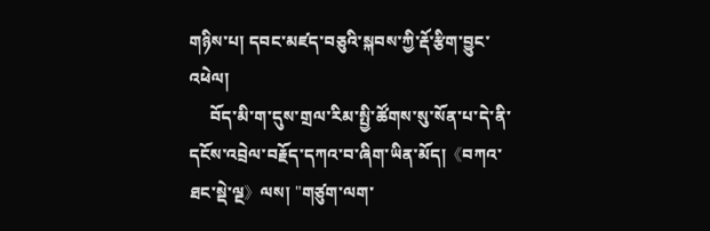གཉིས་པ། དབང་མཛད་བཅུའི་སྐབས་ཀྱི་རྡོ་རྩིག་བྱུང་འཕེལ།
     བོད་མི་ག་དུས་གྲལ་རིམ་སྤྱི་ཚོགས་སུ་སོན་པ་དེ་ནི་དངོས་འབྲེལ་བརྗོད་དཀའ་བ་ཞིག་ཡིན་མོད།《བཀའ་ཐང་སྡེ་ལྔ》ལས། "གཙུག་ལག་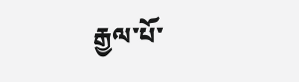རྒྱལ་པོ་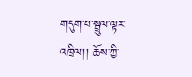གདུག་པ་སྦྲུལ་ལྟར་འཁྲིལ།། ཆོས་ཀྱི་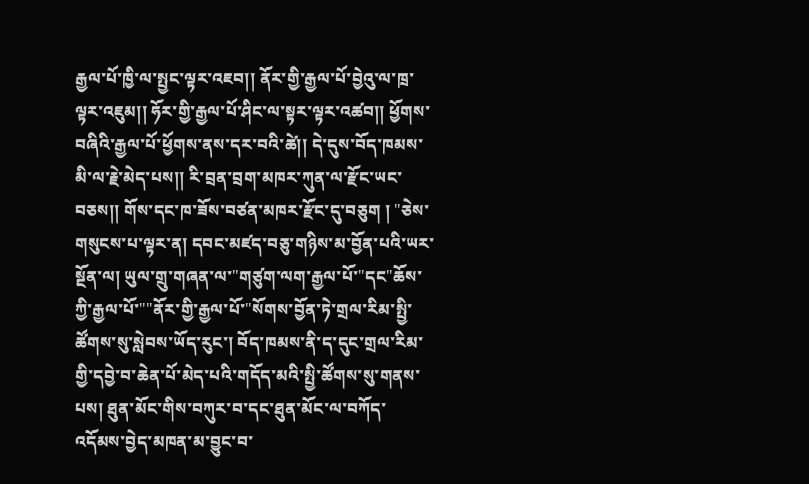རྒྱལ་པོ་ཁྱི་ལ་སྤྱང་ལྟར་འཇབ།། ནོར་གྱི་རྒྱལ་པོ་བྱེའུ་ལ་ཁྲ་ལྟར་འཇུམ།། ཧོར་གྱི་རྒྱལ་པོ་ཤིང་ལ་སྟར་ལྟར་འཚབ།། ཕྱོགས་བཞིའི་རྒྱལ་པོ་ཕྱོགས་ནས་དར་བའི་ཚེ།། དེ་དུས་བོད་ཁམས་མི་ལ་རྗེ་མེད་པས།། རི་བྲན་བྲག་མཁར་ཀུན་ལ་རྫོང་ཡང་བཅས།། གོས་དང་ཁ་ཟོས་བཙན་མཁར་རྫོང་དུ་བཅུག ། "ཅེས་གསུངས་པ་ལྟར་ན། དབང་མཛད་བཅུ་གཉིས་མ་བྱོན་པའི་ཡར་སྔོན་ལ། ཡུལ་གྲུ་གཞན་ལ་"གཙུག་ལག་རྒྱལ་པོ་"དང"ཆོས་ཀྱི་རྒྱལ་པོ་""ནོར་གྱི་རྒྱལ་པོ་"སོགས་བྱོན་ཏེ་གྲལ་རིམ་སྤྱི་ཚོགས་སུ་སླེབས་ཡོད་རུང་། བོད་ཁམས་ནི་ད་དུང་གྲལ་རིམ་གྱི་དབྱེ་བ་ཆེན་པོ་མེད་པའི་གདོད་མའི་སྤྱི་ཚོགས་སུ་གནས་པས། ཐུན་མོང་གིས་བཀུར་བ་དང་ཐུན་མོང་ལ་བཀོད་འདོམས་བྱེད་མཁན་མ་བྱུང་བ་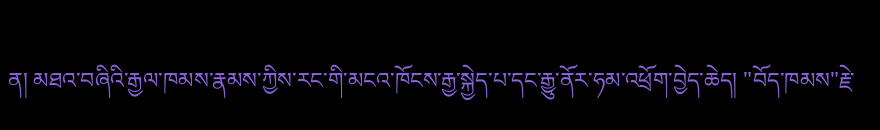ན། མཐའ་བཞིའི་རྒྱལ་ཁམས་རྣམས་ཀྱིས་རང་གི་མངའ་ཁོངས་རྒྱ་སྐྱེད་པ་དང་རྒྱུ་ནོར་ཧམ་འཕྲོག་བྱེད་ཆེད། "བོད་ཁམས"རྗེ་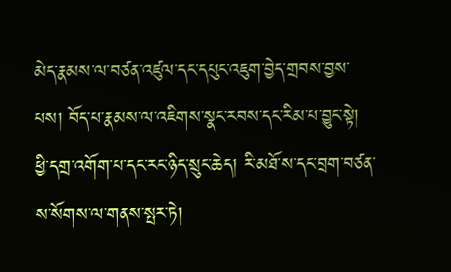མེད་རྣམས་ལ་བཙན་འཛུལ་དང་དཔུང་འཇུག་བྱེད་གྲབས་བྱས་པས། བོད་པ་རྣམས་ལ་འཇིགས་སྣང་རབས་དང་རིམ་པ་བྱུང་སྟེ། ཕྱི་དགྲ་འགོག་པ་དང་རང་ཉིད་སྲུང་ཆེད། རི་མཐོ་ས་དང་བྲག་བཙན་ས་སོགས་ལ་གནས་སྤར་ཏེ།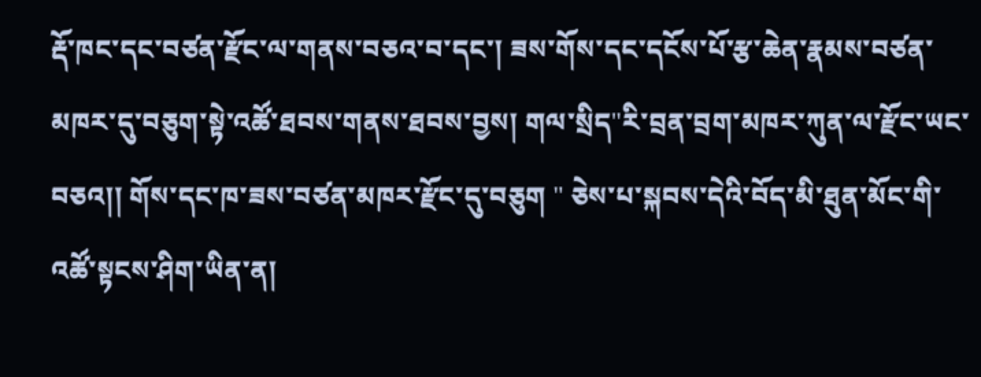རྡོ་ཁང་དང་བཙན་རྫོང་ལ་གནས་བཅའ་བ་དང་། ཟས་གོས་དང་དངོས་པོ་རྩ་ཆེན་རྣམས་བཙན་མཁར་དུ་བཅུག་སྟེ་འཚོ་ཐབས་གནས་ཐབས་བྱས། གལ་སྲིད"རི་བྲན་བྲག་མཁར་ཀུན་ལ་རྫོང་ཡང་བཅའ།། གོས་དང་ཁ་ཟས་བཙན་མཁར་རྫོང་དུ་བཅུག " ཅེས་པ་སྐབས་དེའི་བོད་མི་ཐུན་མོང་གི་འཚོ་སྟངས་ཤིག་ཡིན་ན།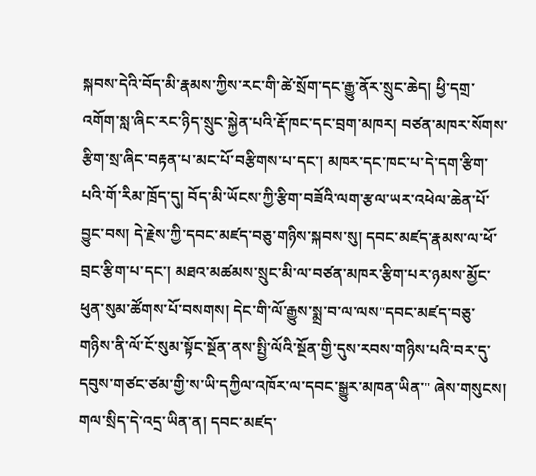སྐབས་དེའི་བོད་མི་རྣམས་ཀྱིས་རང་གི་ཚེ་སྲོག་དང་རྒྱུ་ནོར་སྲུང་ཆེད། ཕྱི་དགྲ་འགོག་སླ་ཞིང་རང་ཉིད་སྲུང་སྐྱེན་པའི་རྡོ་ཁང་དང་བྲག་མཁར། བཙན་མཁར་སོགས་རྩིག་སྲ་ཞིང་བརྟན་པ་མང་པོ་བརྩིགས་པ་དང་། མཁར་དང་ཁང་པ་དེ་དག་རྩིག་པའི་གོ་རིམ་ཁྲོད་དུ། བོད་མི་ཡོངས་ཀྱི་རྩིག་བཟོའི་ལག་རྩལ་ཡར་འཕེལ་ཆེན་པོ་བྱུང་བས། དེ་རྗེས་ཀྱི་དབང་མཛད་བཅུ་གཉིས་སྐབས་སུ། དབང་མཛད་རྣམས་ལ་ཕོ་བྲང་རྩིག་པ་དང་། མཐའ་མཚམས་སྲུང་མི་ལ་བཙན་མཁར་རྩིག་པར་ཉམས་མྱོང་ཕུན་སུམ་ཚོགས་པོ་བསགས། དེང་གི་ལོ་རྒྱུས་སྨྲ་བ་ལ་ལས"དབང་མཛད་བཅུ་གཉིས་ནི་ལོ་ངོ་སུམ་སྟོང་སྔོན་ནས་སྤྱི་ལོའི་སྔོན་གྱི་དུས་རབས་གཉིས་པའི་བར་དུ་དབུས་གཙང་ཙམ་གྱི་ས་ཡི་དཀྱིལ་འཁོར་ལ་དབང་སྒྱུར་མཁན་ཡིན་" ཞེས་གསུངས། གལ་སྲིད་དེ་འདྲ་ཡིན་ན། དབང་མཛད་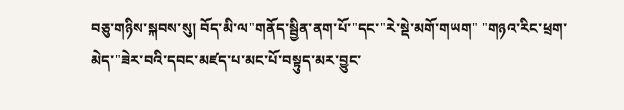བཅུ་གཉིས་སྐབས་སུ། བོད་མི་ལ"གནོད་སྦྱིན་ནག་པོ་"དང་"རེ་སྡེ་མགོ་གཡག" "གཉའ་རིང་ཕྲག་མེད་"ཟེར་བའི་དབང་མཛད་པ་མང་པོ་བསྟུད་མར་བྱུང་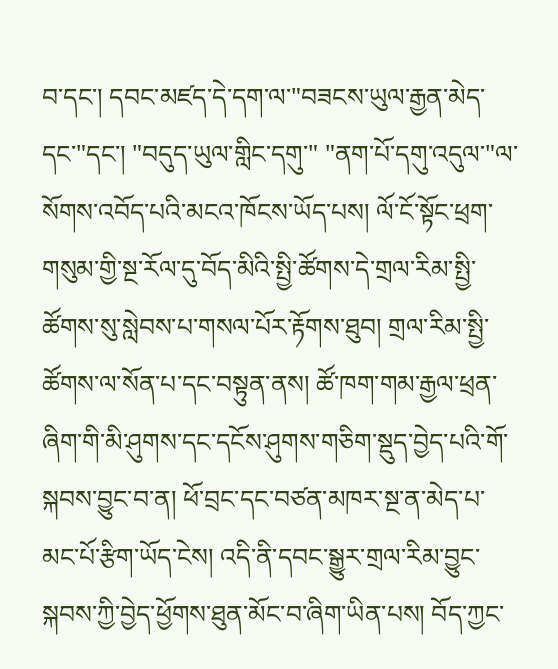བ་དང་། དབང་མཛད་དེ་དག་ལ་"བཟངས་ཡུལ་རྒྱན་མེད་དང་"དང་། "བདུད་ཡུལ་གླིང་དགུ་" "ནག་པོ་དགུ་འདུལ་"ལ་སོགས་འབོད་པའི་མངའ་ཁོངས་ཡོད་པས། ལོ་ངོ་སྟོང་ཕྲག་གསུམ་གྱི་སྔ་རོལ་དུ་བོད་མིའི་སྤྱི་ཚོགས་དེ་གྲལ་རིམ་སྤྱི་ཚོགས་སུ་སླེབས་པ་གསལ་པོར་རྟོགས་ཐུབ། གྲལ་རིམ་སྤྱི་ཚོགས་ལ་སོན་པ་དང་བསྟུན་ནས། ཚོ་ཁག་གམ་རྒྱལ་ཕྲན་ཞིག་གི་མི་ཤུགས་དང་དངོས་ཤུགས་གཅིག་སྡུད་བྱེད་པའི་གོ་སྐབས་བྱུང་བ་ན། ཕོ་བྲང་དང་བཙན་མཁར་སྔ་ན་མེད་པ་མང་པོ་རྩིག་ཡོད་ངེས། འདི་ནི་དབང་སྒྱུར་གྲལ་རིམ་བྱུང་སྐབས་ཀྱི་བྱེད་ཕྱོགས་ཐུན་མོང་བ་ཞིག་ཡིན་པས། བོད་ཀྱང་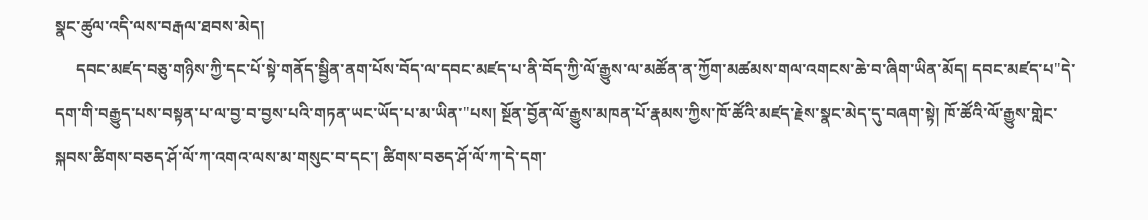སྣང་ཚུལ་འདི་ལས་བརྒལ་ཐབས་མེད།
     དབང་མཛད་བཅུ་གཉིས་ཀྱི་དང་པོ་སྟེ་གནོད་སྦྱིན་ནག་པོས་བོད་ལ་དབང་མཛད་པ་ནི་བོད་ཀྱི་ལོ་རྒྱུས་ལ་མཚོན་ན་ཀྱོག་མཚམས་གལ་འགངས་ཆེ་བ་ཞིག་ཡིན་མོད། དབང་མཛད་པ"དེ་དག་གི་བརྒྱུད་པས་བསྟན་པ་ལ་བྱ་བ་བྱས་པའི་གཏན་ཡང་ཡོད་པ་མ་ཡིན་"པས། སྔོན་བྱོན་ལོ་རྒྱུས་མཁན་པོ་རྣམས་ཀྱིས་ཁོ་ཚོའི་མཛད་རྗེས་སྣང་མེད་དུ་བཞག་སྟེ། ཁོ་ཚོའི་ལོ་རྒྱུས་གླེང་སྐབས་ཚིགས་བཅད་ཤོ་ལོ་ཀ་འགའ་ལས་མ་གསུང་བ་དང་། ཚིགས་བཅད་ཤོ་ལོ་ཀ་དེ་དག་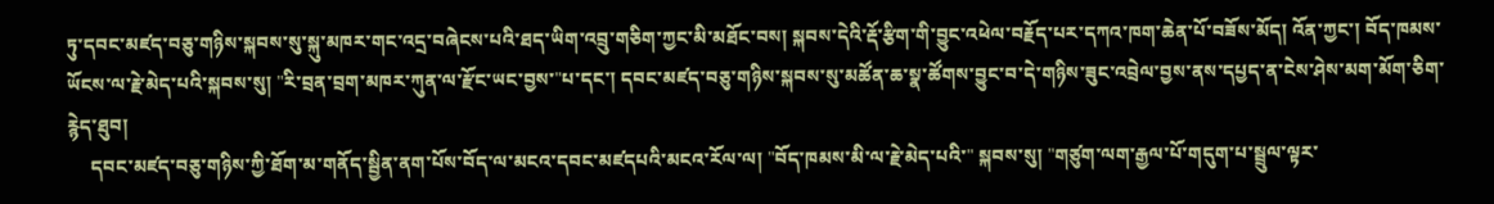ཏུ་དབང་མཛད་བཅུ་གཉིས་སྐབས་སུ་སྐུ་མཁར་གང་འདྲ་བཞེངས་པའི་ཐད་ཡིག་འབྲུ་གཅིག་ཀྱང་མི་མཐོང་བས། སྐབས་དེའི་རྡོ་རྩིག་གི་བྱུང་འཕེལ་བརྗོད་པར་དཀའ་ཁག་ཆེན་པོ་བཟོས་མོད། འོན་ཀྱང་། བོད་ཁམས་ཡོངས་ལ་རྗེ་མེད་པའི་སྐབས་སུ། "རི་བྲན་བྲག་མཁར་ཀུན་ལ་རྫོང་ཡང་བྱས་"པ་དང་། དབང་མཛད་བཅུ་གཉིས་སྐབས་སུ་མཚོན་ཆ་སྣ་ཚོགས་བྱུང་བ་དེ་གཉིས་ཟུང་འབྲེལ་བྱས་ནས་དཔྱད་ན་ངེས་ཤེས་མག་མོག་ཅིག་རྙེད་ཐུབ།
     དབང་མཛད་བཅུ་གཉིས་ཀྱི་ཐོག་མ་གནོད་སྦྱིན་ནག་པོས་བོད་ལ་མངའ་དབང་མཛདཔའི་མངའ་རོལ་ལ། "བོད་ཁམས་མི་ལ་རྗེ་མེད་པའི་" སྐབས་སུ། "གཙུག་ལག་རྒྱལ་པོ་གདུག་པ་སྦྲུལ་ལྟར་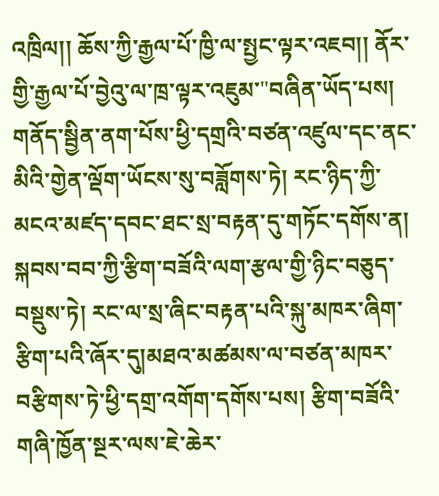འཁྲིལ།། ཆོས་ཀྱི་རྒྱལ་པོ་ཁྱི་ལ་སྤྱང་ལྟར་འཇབ།། ནོར་གྱི་རྒྱལ་པོ་བྱེའུ་ལ་ཁྲ་ལྟར་འཇུམ་"བཞིན་ཡོད་པས། གནོད་སྦྱིན་ནག་པོས་ཕྱི་དགྲའི་བཙན་འཛུལ་དང་ནང་མིའི་གྱེན་ལྡོག་ཡོངས་སུ་བཟློགས་ཏེ། རང་ཉིད་ཀྱི་མངའ་མཛད་དབང་ཐང་སྲ་བརྟན་དུ་གཏོང་དགོས་ན། སྐབས་བབ་ཀྱི་རྩིག་བཟོའི་ལག་རྩལ་གྱི་ཉིང་བཅུད་བསྡུས་ཏེ། རང་ལ་སྲ་ཞིང་བརྟན་པའི་སྐུ་མཁར་ཞིག་རྩིག་པའི་ཞོར་དུ།མཐའ་མཚམས་ལ་བཙན་མཁར་བརྩིགས་ཏེ་ཕྱི་དགྲ་འགོག་དགོས་པས། རྩིག་བཟོའི་གཞི་ཁྱོན་སྔར་ལས་ཇེ་ཆེར་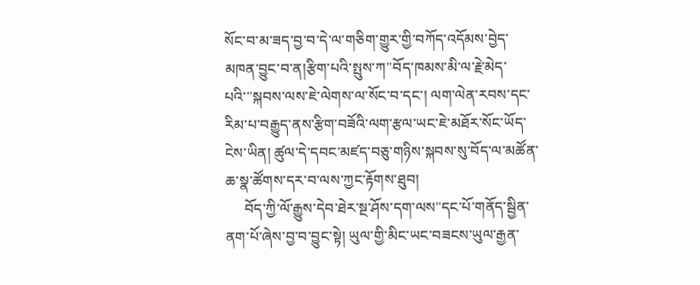སོང་བ་མ་ཟད་བྱ་བ་དེ་ལ་གཅིག་གྱུར་གྱི་བཀོད་འདོམས་བྱེད་མཁན་བྱུང་བ་ན།རྩིག་པའི་སྤུས་ཀ"བོད་ཁམས་མི་ལ་རྗེ་མེད་པའི་"སྐབས་ལས་ཇེ་ལེགས་ལ་སོང་བ་དང་། ལག་ལེན་རབས་དང་རིམ་པ་བརྒྱུད་ནས་རྩིག་བཟོའི་ལག་རྩལ་ཡང་ཇེ་མཐོར་སོང་ཡོད་ངེས་ཡིན། ཚུལ་དེ་དབང་མཛད་བཅུ་གཉིས་སྐབས་སུ་བོད་ལ་མཚོན་ཆ་སྣ་ཚོགས་དར་བ་ལས་ཀྱང་རྟོགས་ཐུབ།
     བོད་ཀྱི་ལོ་རྒྱུས་དེབ་ཐེར་སྔ་ཤོས་དག་ལས"དང་པོ་གནོད་སྦྱིན་ནག་པོ་ཞེས་བྱ་བ་བྱུང་སྟེ། ཡུལ་གྱི་མིང་ཡང་བཟངས་ཡུལ་རྒྱན་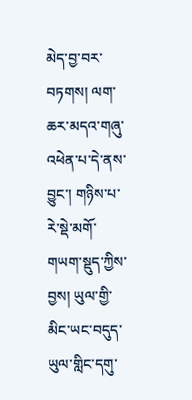མེད་བྱ་བར་བཏགས། ལག་ཆར་མདའ་གཞུ་འཕེན་པ་དེ་ནས་བྱུང་། གཉིས་པ་རེ་སྡེ་མགོ་གཡག་སྡུད་ཀྱིས་བྱས། ཡུལ་གྱི་མིང་ཡང་བདུད་ཡུལ་གླིང་དགུ་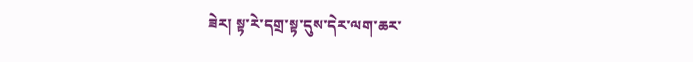ཟེར། སྟ་རེ་དགྲ་སྟ་དུས་དེར་ལག་ཆར་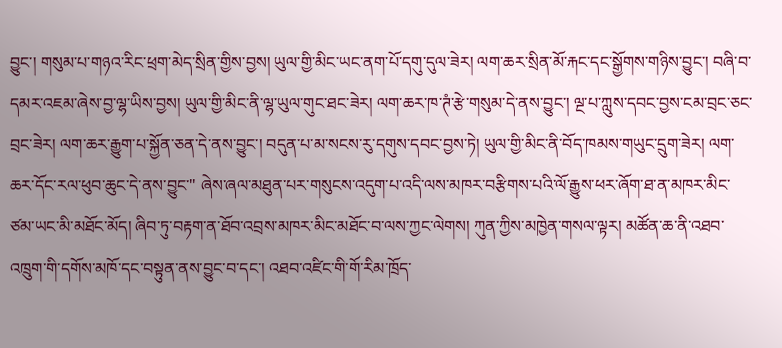བྱུང་། གསུམ་པ་གཉའ་རིང་ཕྲག་མེད་སྲིན་གྱིས་བྱས། ཡུལ་གྱི་མིང་ཡང་ནག་པོ་དགུ་དུལ་ཟེར། ལག་ཆར་སྲིན་མོ་རྐང་དང་སྒྱོགས་གཉིས་བྱུང་། བཞི་བ་དམར་འཇམ་ཞེས་བྱ་ལྷ་ཡིས་བྱས། ཡུལ་གྱི་མིང་ནི་ལྷ་ཡུལ་གུང་ཐང་ཟེར། ལག་ཆར་ཁ་ཊཾ་རྩེ་གསུམ་དེ་ནས་བྱུང་། ལྔ་པ་ཀླུས་དབང་བྱས་ངམ་བྲང་ཅང་བྲང་ཟེར། ལག་ཆར་རྒྱུག་པ་སྐྱོན་ཅན་དེ་ནས་བྱུང་། བདུན་པ་མ་སངས་རུ་དགུས་དབང་བྱས་ཏེ། ཡུལ་གྱི་མིང་ནི་བོད་ཁམས་གཡུང་དྲུག་ཟེར། ལག་ཆར་དོང་རལ་ཕུབ་ཆུང་དེ་ནས་བྱུང་" ཞེས་ཞལ་མཐུན་པར་གསུངས་འདུག་པ་འདི་ལས་མཁར་བརྩིགས་པའི་ལོ་རྒྱུས་ཕར་ཞོག་ཐ་ན་མཁར་མིང་ཙམ་ཡང་མི་མཐོང་མོད། ཞིབ་ཏུ་བརྟག་ན་ཐོབ་འབྲས་མཁར་མིང་མཐོང་བ་ལས་ཀྱང་ལེགས། ཀུན་ཀྱིས་མཁྱེན་གསལ་ལྟར། མཚོན་ཆ་ནི་འཐབ་འཁྲུག་གི་དགོས་མཁོ་དང་བསྟུན་ནས་བྱུང་བ་དང་། འཐབ་འཛིང་གི་གོ་རིམ་ཁྲོད་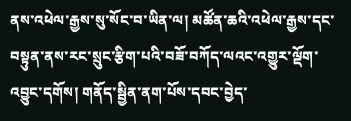ནས་འཕེལ་རྒྱས་སུ་སོང་བ་ཡིན་ལ། མཚོན་ཆའི་འཕེལ་རྒྱས་དང་བསྟུན་ནས་རང་སྲུང་རྩིག་པའི་བཟོ་བཀོད་ལའང་འགྱུར་ལྡོག་འབྱུང་དགོས། གནོད་སྦྱིན་ནག་པོས་དབང་བྱེད་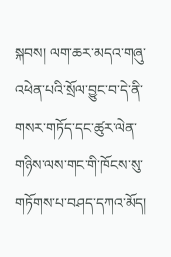སྐབས། ལག་ཆར་མདའ་གཞུ་འཕེན་པའི་སྲོལ་བྱུང་བ་དེ་ནི་གསར་གཏོད་དང་ཚུར་ལེན་གཉིས་ལས་གང་གི་ཁོངས་སུ་གཏོགས་པ་བཤད་དཀའ་མོད།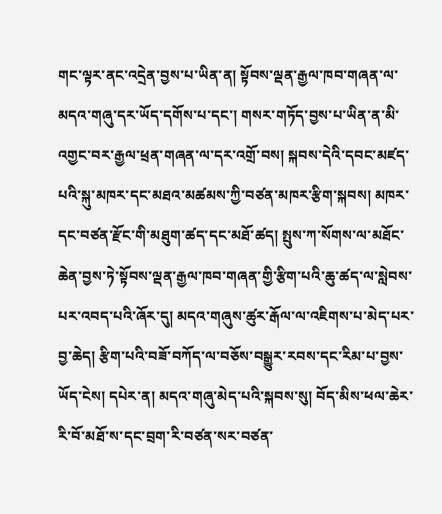གང་ལྟར་ནང་འདྲེན་བྱས་པ་ཡིན་ན། སྟོབས་ལྡན་རྒྱལ་ཁབ་གཞན་ལ་མདའ་གཞུ་དར་ཡོད་དགོས་པ་དང་། གསར་གཏོད་བྱས་པ་ཡིན་ན་མི་འགྱང་བར་རྒྱལ་ཕྲན་གཞན་ལ་དར་འགྲོ་བས། སྐབས་དེའི་དབང་མཛད་པའི་སྐུ་མཁར་དང་མཐའ་མཚམས་ཀྱི་བཙན་མཁར་རྩིག་སྐབས། མཁར་དང་བཙན་རྫོང་གི་མཐུག་ཚད་དང་མཐོ་ཚད། སྤུས་ཀ་སོགས་ལ་མཐོང་ཆེན་བྱས་ཏེ་སྟོབས་ལྡན་རྒྱལ་ཁབ་གཞན་གྱི་རྩིག་པའི་ཆུ་ཚད་ལ་སླེབས་པར་འབད་པའི་ཞོར་དུ། མདའ་གཞུས་ཚུར་རྒོལ་ལ་འཇིགས་པ་མེད་པར་བྱ་ཆེད། རྩིག་པའི་བཟོ་བཀོད་ལ་བཅོས་བསྒྱུར་རབས་དང་རིམ་པ་བྱས་ཡོད་ངེས། དཔེར་ན། མདའ་གཞུ་མེད་པའི་སྐབས་སུ། བོད་མིས་ཕལ་ཆེར་རི་བོ་མཐོ་ས་དང་བྲག་རི་བཙན་སར་བཙན་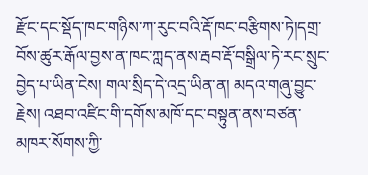རྫོང་དང་སྡོད་ཁང་གཉིས་ཀ་རུང་བའི་རྡོ་ཁང་བརྩིགས་ཏེ།དགྲ་བོས་ཚུར་རྒོལ་བྱས་ན་ཁང་ཀླད་ནས་རྦབ་རྡོ་བསྒྲིལ་ཏེ་རང་སྲུང་བྱེད་པ་ཡིན་ངེས། གལ་སྲིད་དེ་འདྲ་ཡིན་ན། མདའ་གཞུ་བྱུང་རྗེས། འཐབ་འཛིང་གི་དགོས་མཁོ་དང་བསྟུན་ནས་བཙན་མཁར་སོགས་ཀྱི་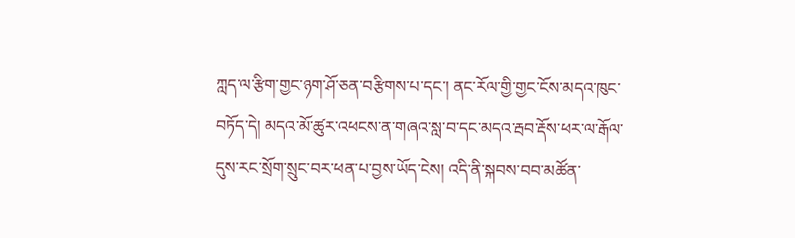ཀླད་ལ་རྩིག་གྱང་ཉག་ཤོ་ཅན་བརྩིགས་པ་དང་། ནང་རོལ་གྱི་གྱང་ངོས་མདའ་ཁུང་བཏོད་དེ། མདའ་མོ་ཚུར་འཕངས་ན་གཞའ་སླ་བ་དང་མདའ་རྦབ་རྡོས་ཕར་ལ་རྒོལ་དུས་རང་སྲོག་སྲུང་བར་ཕན་པ་བྱས་ཡོད་ངེས། འདི་ནི་སྐབས་བབ་མཚོན་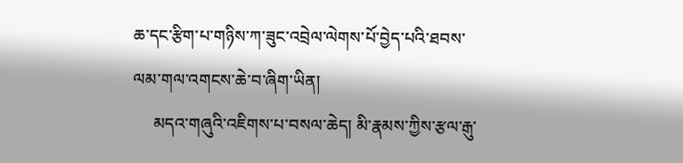ཆ་དང་རྩིག་པ་གཉིས་ཀ་ཟུང་འབྲེལ་ལེགས་པོ་བྱེད་པའི་ཐབས་ལམ་གལ་འགངས་ཆེ་བ་ཞིག་ཡིན།
     མདའ་གཞུའི་འཇིགས་པ་བསལ་ཆེད། མི་རྣམས་ཀྱིས་རྩལ་རྒུ་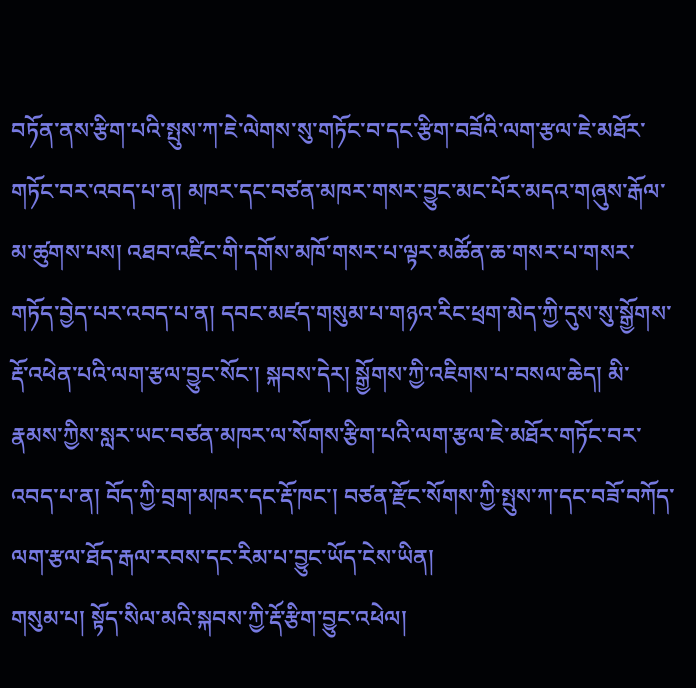བཏོན་ནས་རྩིག་པའི་སྤུས་ཀ་ཇེ་ལེགས་སུ་གཏོང་བ་དང་རྩིག་བཟོའི་ལག་རྩལ་ཇེ་མཐོར་གཏོང་བར་འབད་པ་ན། མཁར་དང་བཙན་མཁར་གསར་བྱུང་མང་པོར་མདའ་གཞུས་རྒོལ་མ་ཚུགས་པས། འཐབ་འཛིང་གི་དགོས་མཁོ་གསར་པ་ལྟར་མཚོན་ཆ་གསར་པ་གསར་གཏོད་བྱེད་པར་འབད་པ་ན། དབང་མཛད་གསུམ་པ་གཉའ་རིང་ཕྲག་མེད་ཀྱི་དུས་སུ་སྒྱོགས་རྡོ་འཕེན་པའི་ལག་རྩལ་བྱུང་སོང་། སྐབས་དེར། སྒྱོགས་ཀྱི་འཇིགས་པ་བསལ་ཆེད། མི་རྣམས་ཀྱིས་སླར་ཡང་བཙན་མཁར་ལ་སོགས་རྩིག་པའི་ལག་རྩལ་ཇེ་མཐོར་གཏོང་བར་འབད་པ་ན། བོད་ཀྱི་བྲག་མཁར་དང་རྡོ་ཁང་། བཙན་རྫོང་སོགས་ཀྱི་སྤུས་ཀ་དང་བཟོ་བཀོད་ལག་རྩལ་ཐོད་རྒལ་རབས་དང་རིམ་པ་བྱུང་ཡོད་ངེས་ཡིན།
གསུམ་པ། སྟོད་སིལ་མའི་སྐབས་ཀྱི་རྡོ་རྩིག་བྱུང་འཕེལ།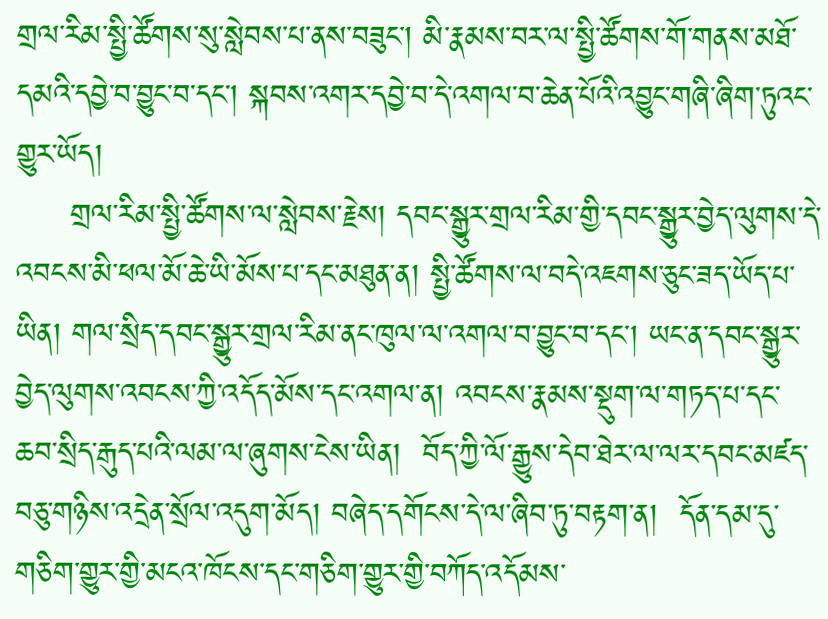གྲལ་རིམ་སྤྱི་ཚོགས་སུ་སླེབས་པ་ནས་བཟུང་། མི་རྣམས་བར་ལ་སྤྱི་ཚོགས་གོ་གནས་མཐོ་དམའི་དབྱེ་བ་བྱུང་བ་དང་། སྐབས་འགར་དབྱེ་བ་དེ་འགལ་བ་ཆེན་པོའི་འབྱུང་གཞི་ཞིག་ཏུའང་གྱུར་ཡོད།
     གྲལ་རིམ་སྤྱི་ཚོགས་ལ་སླེབས་རྗེས། དབང་སྒྱུར་གྲལ་རིམ་གྱི་དབང་སྒྱུར་བྱེད་ལུགས་དེ་འབངས་མི་ཕལ་མོ་ཆེ་ཡི་མོས་པ་དང་མཐུན་ན། སྤྱི་ཚོགས་ལ་བདེ་འཇགས་ཅུང་ཟད་ཡོད་པ་ཡིན། གལ་སྲིད་དབང་སྒྱུར་གྲལ་རིམ་ནང་ཁུལ་ལ་འགལ་བ་བྱུང་བ་དང་། ཡང་ན་དབང་སྒྱུར་བྱེད་ལུགས་འབངས་ཀྱི་འདོད་མོས་དང་འགལ་ན། འབངས་རྣམས་སྡུག་ལ་གཏད་པ་དང་ཆབ་སྲིད་རྒུད་པའི་ལམ་ལ་ཞུགས་ངེས་ཡིན།  བོད་ཀྱི་ལོ་རྒྱུས་དེབ་ཐེར་ལ་ལར་དབང་མཛད་བཅུ་གཉིས་འདྲེན་སྲོལ་འདུག་མོད། བཞེད་དགོངས་དེ་ལ་ཞིབ་ཏུ་བརྟག་ན།  དོན་དམ་དུ་གཅིག་གྱུར་གྱི་མངའ་ཁོངས་དང་གཅིག་གྱུར་གྱི་བཀོད་འདོམས་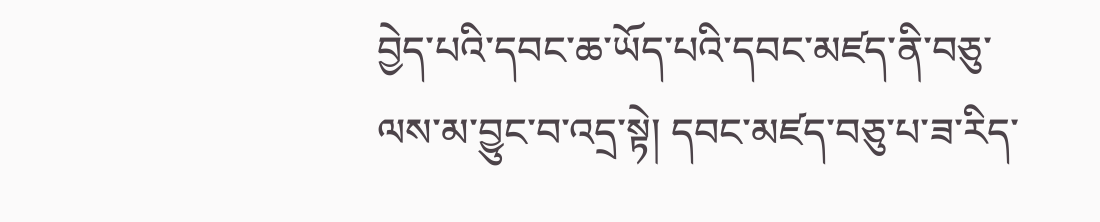བྱེད་པའི་དབང་ཆ་ཡོད་པའི་དབང་མཛད་ནི་བཅུ་ལས་མ་བྱུང་བ་འདྲ་སྟེ། དབང་མཛད་བཅུ་པ་ཟ་རིད་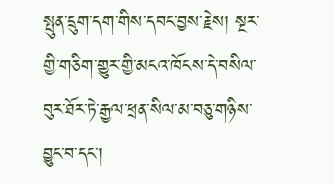སྤུན་དྲུག་དག་གིས་དབང་བྱས་རྗེས། སྔར་གྱི་གཅིག་གྱུར་གྱི་མངའ་ཁོངས་དེ་བསིལ་བུར་ཐོར་ཏེ་རྒྱལ་ཕྲན་སིལ་མ་བཅུ་གཉིས་བྱུང་བ་དང་།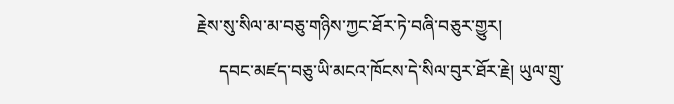རྗེས་སུ་སིལ་མ་བཅུ་གཉིས་ཀྱང་ཐོར་ཏེ་བཞི་བཅུར་གྱུར།
     དབང་མཛད་བཅུ་ཡི་མངའ་ཁོངས་དེ་སིལ་བུར་ཐོར་རྗེ། ཡུལ་གྲུ་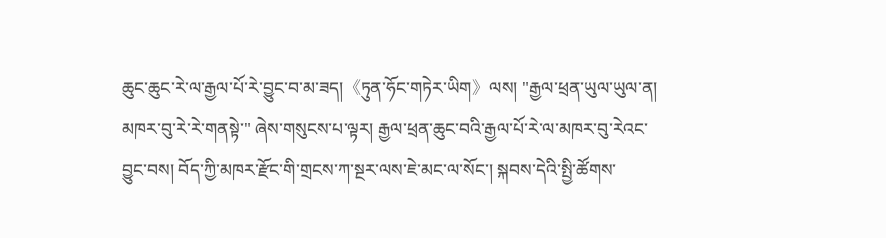ཆུང་ཆུང་རེ་ལ་རྒྱལ་པོ་རེ་བྱུང་བ་མ་ཟད།《ཏུན་ཧོང་གཏེར་ཡིག》ལས། "རྒྱལ་ཕྲན་ཡུལ་ཡུལ་ན། མཁར་བུ་རེ་རེ་གནསྟེ་" ཞེས་གསུངས་པ་ལྟར། རྒྱལ་ཕྲན་ཆུང་བའི་རྒྱལ་པོ་རེ་ལ་མཁར་བུ་རེའང་བྱུང་བས། བོད་ཀྱི་མཁར་རྫོང་གི་གྲངས་ཀ་སྔར་ལས་ཇེ་མང་ལ་སོང་། སྐབས་དེའི་སྤྱི་ཚོགས་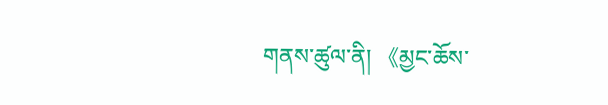གནས་ཚུལ་ནི། 《མྱང་ཆོས་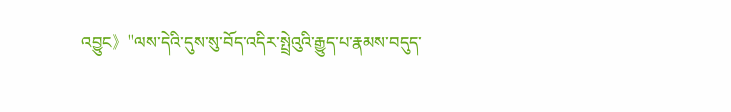འབྱུང》"ལས་དེའི་དུས་སུ་བོད་འདིར་སྤྲེའུའི་རྒྱུད་པ་རྣམས་བདུད་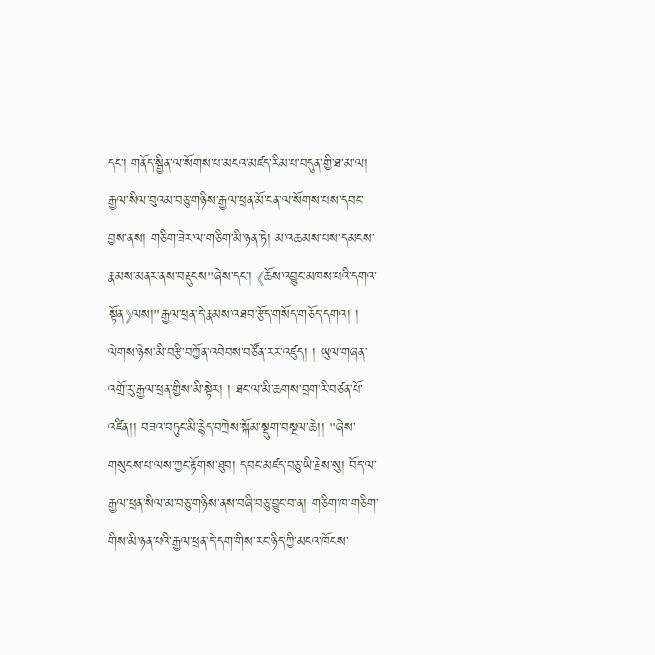དང་། གནོད་སྦྱིན་ལ་སོགས་པ་མངའ་མཛད་རིམ་པ་བདུན་གྱི་ཐ་མ་ལ། རྒྱལ་སིལ་བུའམ་བཅུ་གཉིས་རྒྱལ་ཕྲན་མོ་ངན་ལ་སོགས་པས་དབང་བྱས་ནས། གཅིག་ཟེར་ལ་གཅིག་མི་ཉན་ཏེ། མ་འཆམས་པས་དམངས་རྣམས་མནར་ནས་བརྡུངས"ཞེས་དང་། 《ཆོས་འབྱུང་མཁས་པའི་དགའ་སྟོན》ལས།"རྒྱལ་ཕྲན་དེ་རྣམས་འཐབ་རྩོད་གསོད་གཅོད་དགའ། ། ལེགས་ཉེས་མི་བརྩི་བཀྱོན་འབེབས་བཙོན་རར་འཛུད། ། ཡུལ་གཞན་འགྲོ་རུ་རྒྱལ་ཕྲན་གྱིས་མི་སྟེར། ། ཐང་ལ་མི་ཆགས་བྲག་རི་བཙན་པོ་འཛིན།། བཟའ་བཏུང་མི་རྙེད་བཀྲེས་སྐོམ་སྡུག་བསྔལ་ཆེ།། "ཞེས་གསུངས་པ་ལས་ཀྱང་རྟོགས་ཐུབ། དབང་མཛད་བཅུ་ཡི་རྗེས་སུ། བོད་ལ་རྒྱལ་ཕྲན་སིལ་མ་བཅུ་གཉིས་ནས་བཞི་བཅུ་བྱུང་བ་ན། གཅིག་ཁ་གཅིག་གིས་མི་ཉན་པའི་རྒྱལ་ཕྲན་དེ་དག་གིས་རང་ཉིད་ཀྱི་མངའ་ཁོངས་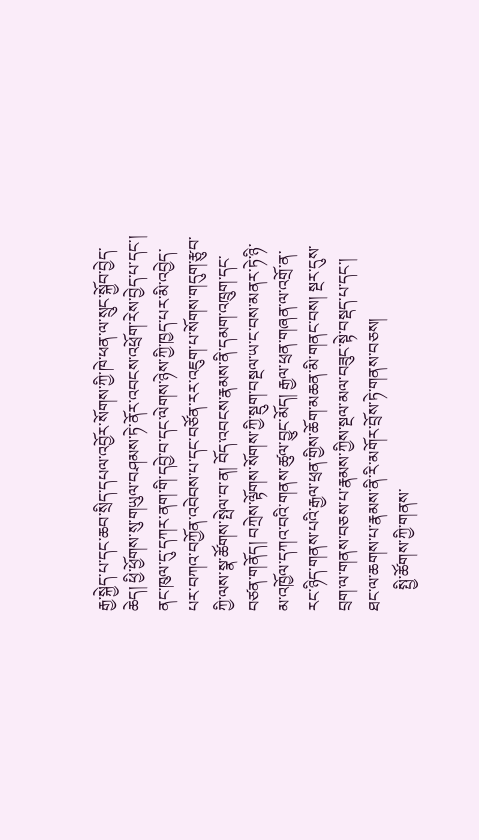རྒྱ་སྐྱེད་པ་དང་ཆབ་སྲིད་དཔལ་འབྱོར་སོགས་ཀྱི་ཁེ་ཕན་ལ་སྲུང་སྐྱོབ་བྱེད་ཆེད། ཕྱི་ཕྱོགས་སུ་གཡུལ་བཤམས་ཏེ་ནོར་འབངས་འཕྲོག་རེས་བྱེད་པ་དང་། ནང་ཁུལ་དུ་དཀར་ནག་གི་དབྱེ་བ་དང་ལེགས་ཉེས་ཀྱི་ཁྱད་པར་མི་འབྱེད་པར་བཀའ་བཀྱོན་འབེབས་པ་དང་བཙོན་རར་འཇུག་པ་སོགས་གདུག་རྩུབ་ཀྱི་ལས་སྣ་ཚོགས་སྤེལ་བ་ན། བོད་འབངས་རྣམས་ནི་དམག་འཁྲུག་དང་བཙན་གནོད། བཀྲེས་ལྟོགས་སོགས་ཀྱི་སྡུག་བསྔལ་ཡ་ང་བས་མནར་ཏེ་ཉི་མ་འཁྱོལ་དཀའ་བའི་གནས་ཚུལ་བྱུང་མོད། རྒྱལ་ཕྲན་གཞན་ལ་འགྲོ་ན་རང་ཉིད་གནས་པའི་རྒྱལ་ཕྲན་གྱིས་ཆོག་མཆན་མི་གནང་བས། སྔར་དུས་བྲག་ལ་གནས་བཅས་པ་རྣམས་ཀྱིས་སྔལ་མལ་བཟུང་སྟེ་བསྡད་པ་དང་། ཐང་ལ་ཆགས་པ་རྣམས་ནི་རི་མགོར་བྲོས་ཏེ་གནས་བཅས།
     སྤྱི་ཚོགས་ཀྱི་གནས་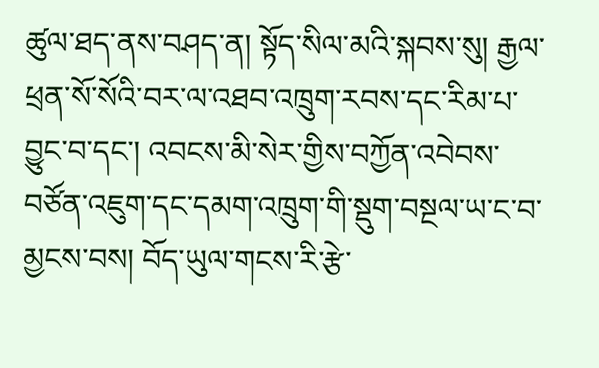ཚུལ་ཐད་ནས་བཤད་ན། སྟོད་སིལ་མའི་སྐབས་སུ། རྒྱལ་ཕྲན་སོ་སོའི་བར་ལ་འཐབ་འཁྲུག་རབས་དང་རིམ་པ་བྱུང་བ་དང་། འབངས་མི་སེར་གྱིས་བཀྱོན་འབེབས་བཙོན་འཇུག་དང་དམག་འཁྲུག་གི་སྡུག་བསྔལ་ཡ་ང་བ་མྱངས་བས། བོད་ཡུལ་གངས་རི་རྩེ་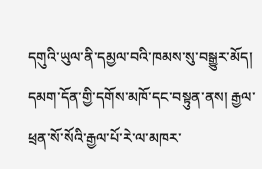དགུའི་ཡུལ་ནི་དམྱལ་བའི་ཁམས་སུ་བསྒྱུར་མོད། དམག་དོན་གྱི་དགོས་མཁོ་དང་བསྟུན་ནས། རྒྱལ་ཕྲན་སོ་སོའི་རྒྱལ་པོ་རེ་ལ་མཁར་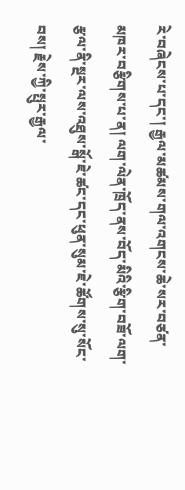རེ་བཞེངས་པ་དང་། རྒྱལ་མཚམས་གལ་འགངས་ཆེ་སར་བཙན་མཁར་བརྩིགས་པ་ན། ལག་ལེན་ཁྲོད་ནས་བོད་མིའི་རྩིག་བཟོ་ལག་རྩལ་ནི་སྔར་ལས་འཐུས་སྒོ་ཇེ་ཚང་དང་ཕུན་སུམ་ཇེ་ཚོགས་སུ་སོང་བས། རྗེས་ཀྱི་སྤུར་རྒྱལ་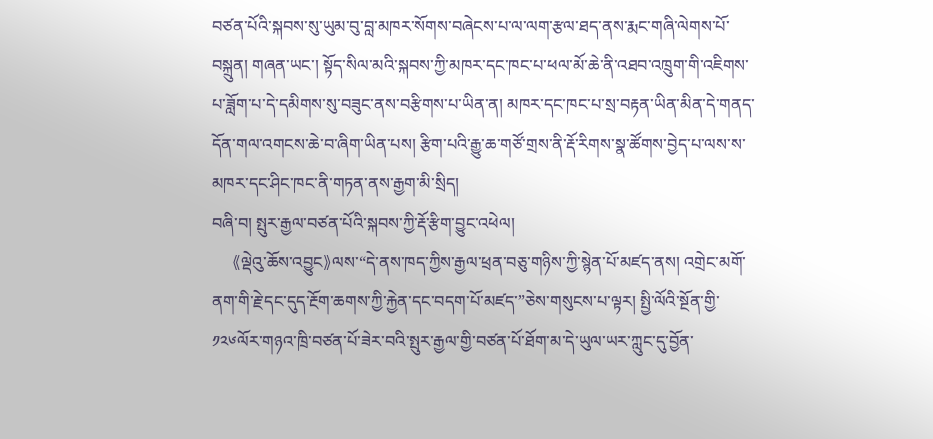བཙན་པོའི་སྐབས་སུ་ཡུམ་བུ་བླ་མཁར་སོགས་བཞེངས་པ་ལ་ལག་རྩལ་ཐད་ནས་རྨང་གཞི་ལེགས་པོ་བསྐྲུན། གཞན་ཡང་། སྟོད་སིལ་མའི་སྐབས་ཀྱི་མཁར་དང་ཁང་པ་ཕལ་མོ་ཆེ་ནི་འཐབ་འཁྲུག་གི་འཇིགས་པ་ཟློག་པ་དེ་དམིགས་སུ་བཟུང་ནས་བརྩིགས་པ་ཡིན་ན། མཁར་དང་ཁང་པ་སྲ་བརྟན་ཡིན་མིན་དེ་གནད་དོན་གལ་འགངས་ཆེ་བ་ཞིག་ཡིན་པས། རྩིག་པའི་རྒྱུ་ཆ་གཙོ་གྲས་ནི་རྡོ་རིགས་སྣ་ཚོགས་བྱེད་པ་ལས་ས་མཁར་དང་ཤིང་ཁང་ནི་གཏན་ནས་རྒྱག་མི་སྲིད།
བཞི་བ། སྤུར་རྒྱལ་བཙན་པོའི་སྐབས་ཀྱི་རྡོ་རྩིག་བྱུང་འཕེལ།
     《ལྡེའུ་ཆོས་འབྱུང》ལས་“དེ་ནས་ཁད་ཀྱིས་རྒྱལ་ཕྲན་བཅུ་གཉིས་ཀྱི་སྙེན་པོ་མཛད་ནས། འགྲེང་མགོ་ནག་གི་རྗེ་དང་དུད་རྔོག་ཆགས་ཀྱི་རྐྱེན་དང་བདག་པོ་མཛད་”ཅེས་གསུངས་པ་ལྟར། སྤྱི་ལོའི་སྔོན་གྱི་༡༢༦ལོར་གཉའ་ཁྲི་བཙན་པོ་ཟེར་བའི་སྤུར་རྒྱལ་གྱི་བཙན་པོ་ཐོག་མ་དེ་ཡུལ་ཡར་ཀླུང་དུ་བྱོན་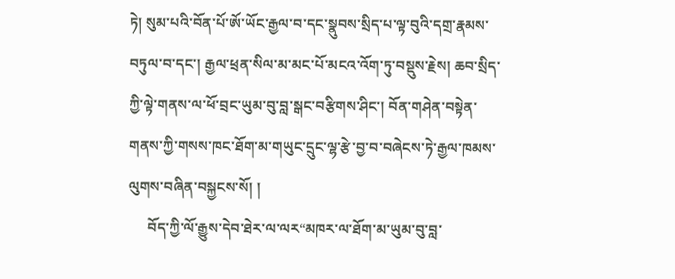ཏེ། སུམ་པའི་བོན་པོ་ཨོ་ཡོང་རྒྱལ་བ་དང་སྣུབས་སྲིད་པ་ལྟ་བུའི་དགྲ་རྣམས་བཏུལ་བ་དང་། རྒྱལ་ཕྲན་སིལ་མ་མང་པོ་མངའ་འོག་ཏུ་བསྡུས་རྗེས། ཆབ་སྲིད་ཀྱི་ལྟེ་གནས་ལ་ཕོ་བྲང་ཡུམ་བུ་བླ་སྒང་བརྩིགས་ཤིང་། བོན་གཤེན་བསྟེན་གནས་ཀྱི་གསས་ཁང་ཐོག་མ་གཡུང་དྲུང་ལྷ་རྩེ་བྱ་བ་བཞེངས་ཏེ་རྒྱལ་ཁམས་ལུགས་བཞིན་བསྐྱངས་སོ། །
     བོད་ཀྱི་ལོ་རྒྱུས་དེབ་ཐེར་ལ་ལར“མཁར་ལ་ཐོག་མ་ཡུམ་བུ་བླ་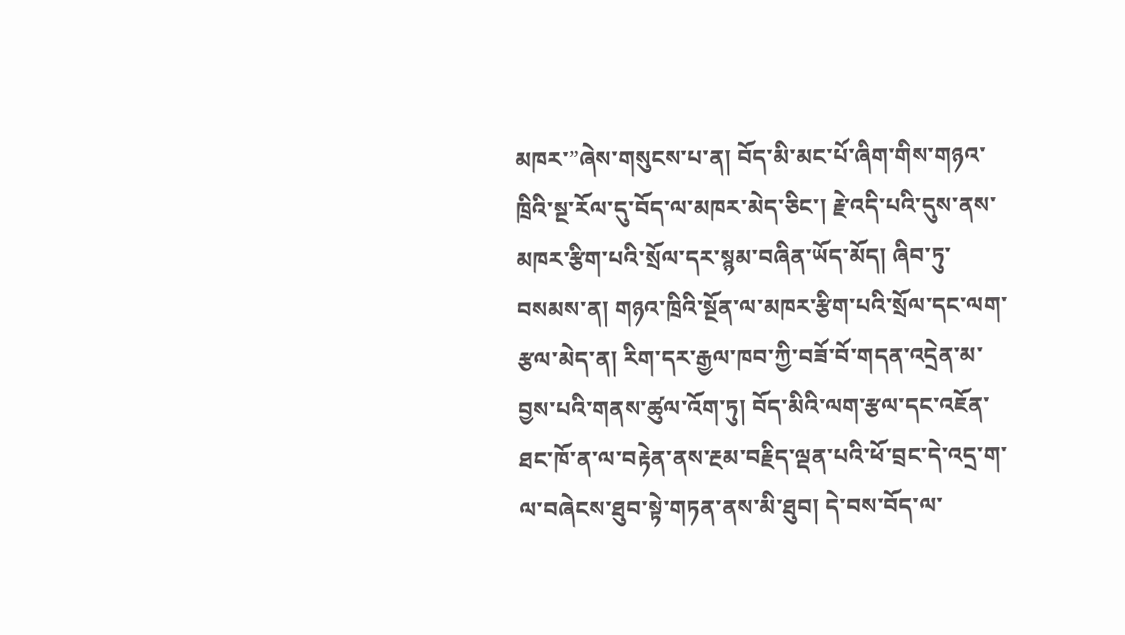མཁར་”ཞེས་གསུངས་པ་ན། བོད་མི་མང་པོ་ཞིག་གིས་གཉའ་ཁྲིའི་སྔ་རོལ་དུ་བོད་ལ་མཁར་མེད་ཅིང་། རྗེ་འདི་པའི་དུས་ནས་མཁར་རྩིག་པའི་སྲོལ་དར་སྙམ་བཞིན་ཡོད་མོད། ཞིབ་ཏུ་བསམས་ན། གཉའ་ཁྲིའི་སྔོན་ལ་མཁར་རྩིག་པའི་སྲོལ་དང་ལག་རྩལ་མེད་ན། རིག་དར་རྒྱལ་ཁབ་ཀྱི་བཟོ་བོ་གདན་འདྲེན་མ་བྱས་པའི་གནས་ཚུལ་འོག་ཏུ། བོད་མིའི་ལག་རྩལ་དང་འཇོན་ཐང་ཁོ་ན་ལ་བརྟེན་ནས་རྔམ་བརྗིད་ལྡན་པའི་ཕོ་བྲང་དེ་འདྲ་ག་ལ་བཞེངས་ཐུབ་སྟེ་གཏན་ནས་མི་ཐུབ། དེ་བས་བོད་ལ་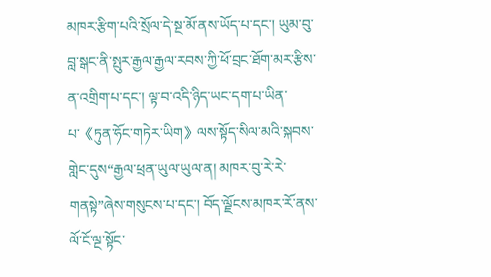མཁར་རྩིག་པའི་སྲོལ་དེ་སྔ་མོ་ནས་ཡོད་པ་དང་། ཡུམ་བུ་བླ་སྒང་ནི་སྤུར་རྒྱལ་རྒྱལ་རབས་ཀྱི་ཕོ་བྲང་ཐོག་མར་རྩིས་ན་འགྲིག་པ་དང་། ལྟ་བ་འདི་ཉིད་ཡང་དག་པ་ཡིན་པ་《ཏུན་ཧོང་གཏེར་ཡིག》ལས་སྟོད་སིལ་མའི་སྐབས་གླེང་དུས“རྒྱལ་ཕྲན་ཡུལ་ཡུལ་ན། མཁར་བུ་རེ་རེ་གནསྟེ”ཞེས་གསུངས་པ་དང་། བོད་ལྗོངས་མཁར་རོ་ནས་ལོ་ངོ་ལྔ་སྟོང་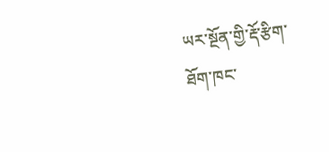ཡར་སྔོན་གྱི་རྡོ་རྩིག་ཐོག་ཁང་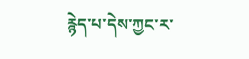རྙེད་པ་དེས་ཀྱང་ར་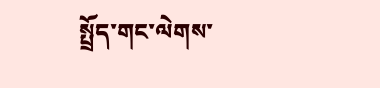སྤྲོད་གང་ལེགས་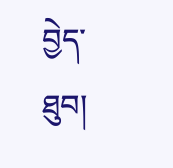བྱེད་ཐུབ།